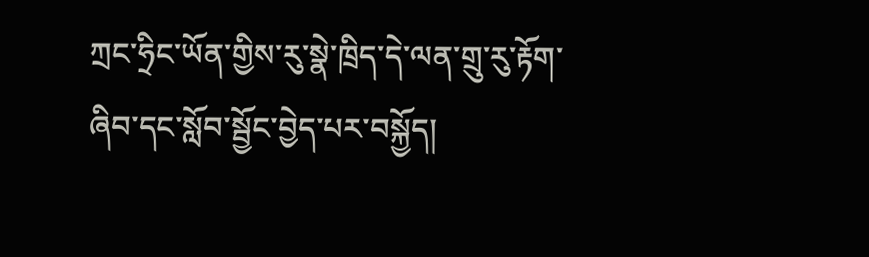ཀྲང་ཧྲིང་ཡོན་གྱིས་རུ་སྣེ་ཁྲིད་དེ་ལན་གྲུ་རུ་རྟོག་ཞིབ་དང་སློབ་སྦྱོང་བྱེད་པར་བསྐྱོད།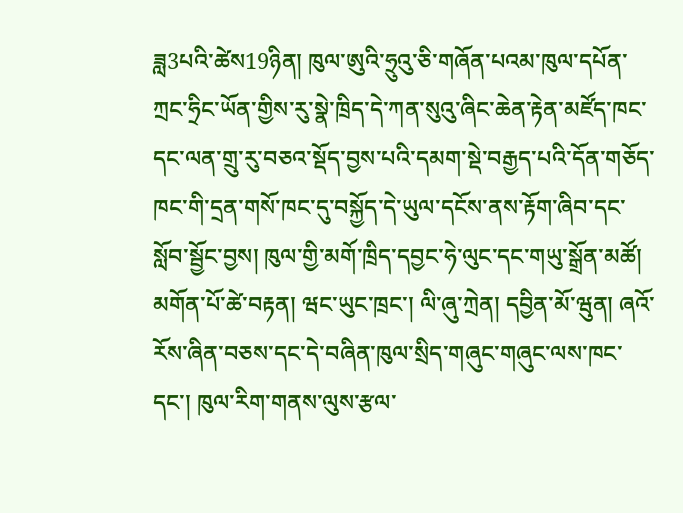ཟླ3པའི་ཚེས19ཉིན། ཁུལ་ཨུའི་ཧྲུའུ་ཅི་གཞོན་པའམ་ཁུལ་དཔོན་ཀྲང་ཧྲིང་ཡོན་གྱིས་རུ་སྣེ་ཁྲིད་དེ་ཀན་སུའུ་ཞིང་ཆེན་རྟེན་མཛོད་ཁང་དང་ལན་གྲུ་རུ་བཅའ་སྡོད་བྱས་པའི་དམག་སྡེ་བརྒྱད་པའི་དོན་གཅོད་ཁང་གི་དྲན་གསོ་ཁང་དུ་བསྐྱོད་དེ་ཡུལ་དངོས་ནས་རྟོག་ཞིབ་དང་སློབ་སྦྱོང་བྱས། ཁུལ་གྱི་མགོ་ཁྲིད་དབྱང་ཧེ་ལུང་དང་གཡུ་སྒྲོན་མཚོ། མགོན་པོ་ཚེ་བརྟན། ཝང་ཡུང་ཁྲང་། ལི་ཞུ་ཀྲེན། དབྱིན་མོ་ཝུན། ཞའོ་རོས་ཞིན་བཅས་དང་དེ་བཞིན་ཁུལ་སྲིད་གཞུང་གཞུང་ལས་ཁང་དང་། ཁུལ་རིག་གནས་ལུས་རྩལ་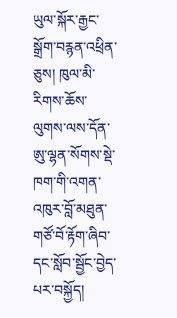ཡུལ་སྐོར་རྒྱང་སྒྲོག་བརྙན་འཕྲིན་ཅུས། ཁུལ་མི་རིགས་ཆོས་ལུགས་ལས་དོན་ཨུ་ལྷན་སོགས་སྡེ་ཁག་གི་འགན་འཁུར་བློ་མཐུན་གཙོ་བོ་རྟོག་ཞིབ་དང་སློབ་སྦྱོང་བྱེད་པར་བསྐྱོད།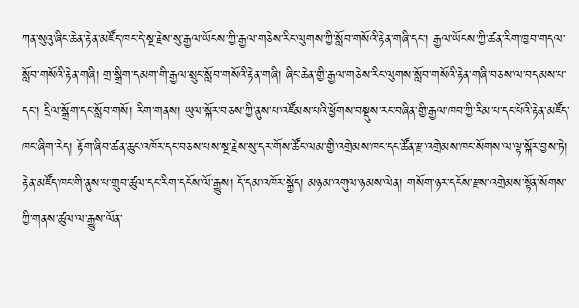ཀན་སུའུ་ཞིང་ཆེན་རྟེན་མཛོད་ཁང་དེ་སྔ་རྗེས་སུ་རྒྱལ་ཡོངས་ཀྱི་རྒྱལ་གཅེས་རིང་ལུགས་ཀྱི་སློབ་གསོའི་རྟེན་གཞི་དང་། རྒྱལ་ཡོངས་ཀྱི་ཚན་རིག་ཁྱབ་གདལ་སློབ་གསོའི་རྟེན་གཞི། གྲ་སྒྲིག་དམག་གི་རྒྱལ་སྲུང་སློབ་གསོའི་རྟེན་གཞི། ཞིང་ཆེན་གྱི་རྒྱལ་གཅེས་རིང་ལུགས་སློབ་གསོའི་རྟེན་གཞི་བཅས་ལ་བདམས་པ་དང་། དྲིལ་སྒྲོག་དང་སློབ་གསོ། རིག་གནས། ཡུལ་སྐོར་བཅས་ཀྱི་ནུས་པ་འཛོམས་པའི་ཕྱོགས་བསྡུས་རང་བཞིན་གྱི་རྒྱལ་ཁབ་ཀྱི་རིམ་པ་དང་པོའི་རྟེན་མཛོད་ཁང་ཞིག་རེད། རྟོག་ཞིབ་ཚན་ཆུང་འཁོར་དང་བཅས་པས་སྔ་རྗེས་སུ་དར་གོས་ཚོང་ལམ་གྱི་འགྲེམས་ཁང་དང་ཚོན་རྫ་འགྲེམས་ཁང་སོགས་ལ་ལྟ་སྐོར་བྱས་ཏེ། རྟེན་མཛོད་ཁང་གི་ནུས་པ་གྲུབ་ཚུལ་དང་རིག་དངོས་ལོ་རྒྱུས། དོ་དམ་འཁོར་སྐྱོད། མཉམ་འགུལ་ཉམས་ལེན། གསོག་ཉར་དངོས་རྫས་འགྲེམས་སྟོན་སོགས་ཀྱི་གནས་ཚུལ་ལ་རྒྱུས་ལོན་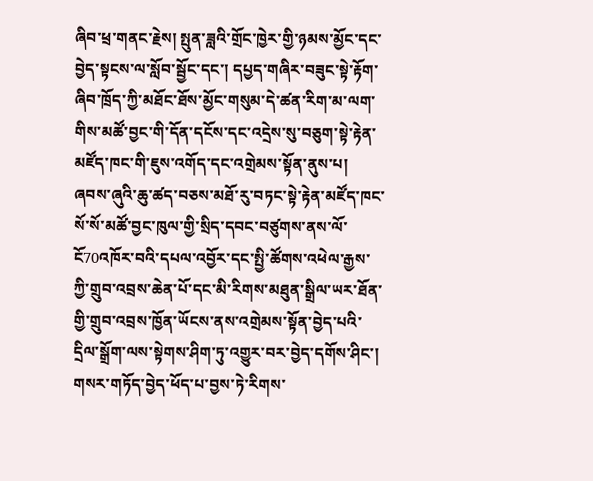ཞིབ་ཕྲ་གནང་རྗེས། སྤུན་ཟླའི་གྲོང་ཁྱེར་གྱི་ཉམས་མྱོང་དང་བྱེད་སྟངས་ལ་སློབ་སྦྱོང་དང་། དཔྱད་གཞིར་བཟུང་སྟེ་རྟོག་ཞིབ་ཁྲོད་ཀྱི་མཐོང་ཐོས་མྱོང་གསུམ་དེ་ཚན་རིག་མ་ལག་གིས་མཚོ་བྱང་གི་དོན་དངོས་དང་འདྲེས་སུ་བཅུག་སྟེ་རྟེན་མཛོད་ཁང་གི་ཇུས་འགོད་དང་འགྲེམས་སྟོན་ནུས་པ། ཞབས་ཞུའི་ཆུ་ཚད་བཅས་མཐོ་རུ་བཏང་སྟེ་རྟེན་མཛོད་ཁང་སོ་སོ་མཚོ་བྱང་ཁུལ་གྱི་སྲིད་དབང་བཙུགས་ནས་ལོ་ངོ70འཁོར་བའི་དཔལ་འབྱོར་དང་སྤྱི་ཚོགས་འཕེལ་རྒྱས་ཀྱི་གྲུབ་འབྲས་ཆེན་པོ་དང་མི་རིགས་མཐུན་སྒྲིལ་ཡར་ཐོན་གྱི་གྲུབ་འབྲས་ཁྱོན་ཡོངས་ནས་འགྲེམས་སྟོན་བྱེད་པའི་དྲིལ་སྒྲོག་ལས་སྟེགས་ཤིག་ཏུ་འགྱུར་བར་བྱེད་དགོས་ཤིང་། གསར་གཏོད་བྱེད་ཕོད་པ་བྱས་ཏེ་རིགས་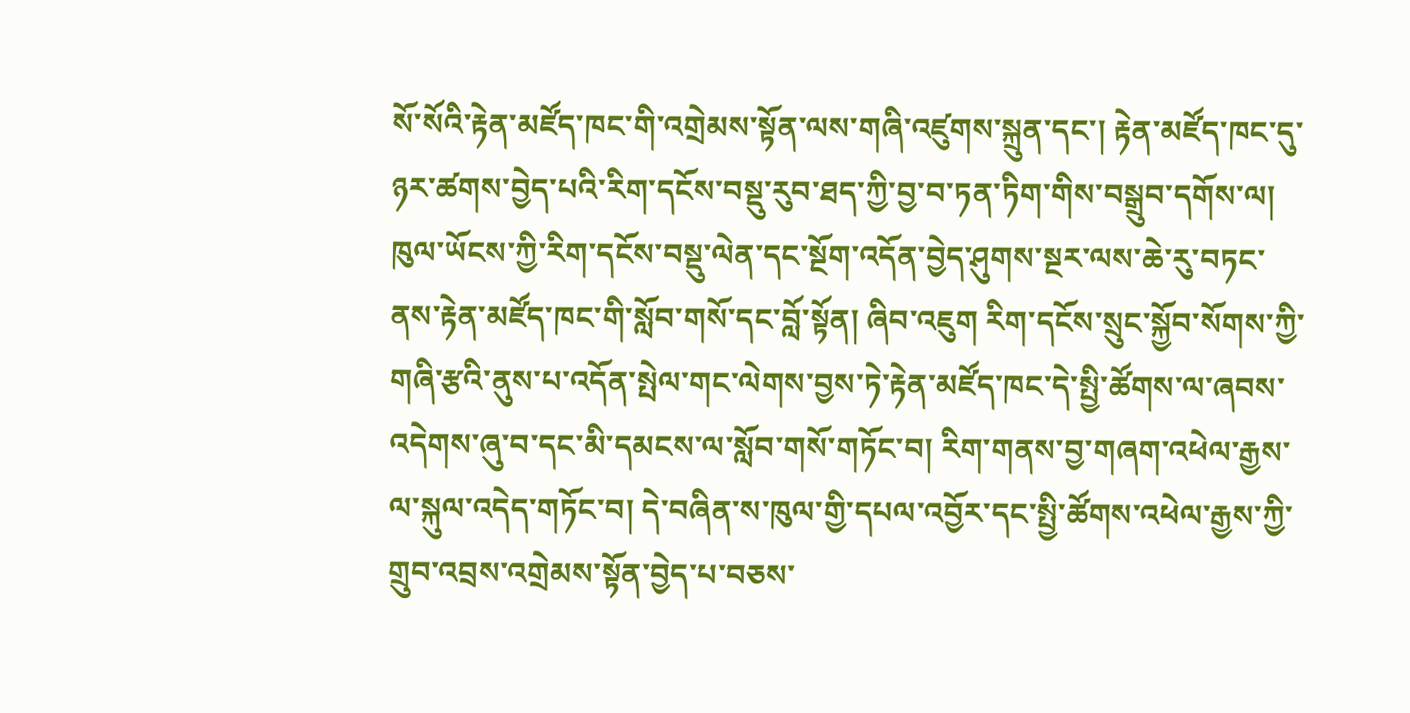སོ་སོའི་རྟེན་མཛོད་ཁང་གི་འགྲེམས་སྟོན་ལས་གཞི་འཛུགས་སྐྲུན་དང་། རྟེན་མཛོད་ཁང་དུ་ཉར་ཚགས་བྱེད་པའི་རིག་དངོས་བསྡུ་རུབ་ཐད་ཀྱི་བྱ་བ་ཏན་ཏིག་གིས་བསྒྲུབ་དགོས་ལ། ཁུལ་ཡོངས་ཀྱི་རིག་དངོས་བསྡུ་ལེན་དང་སྔོག་འདོན་བྱེད་ཤུགས་སྔར་ལས་ཆེ་རུ་བཏང་ནས་རྟེན་མཛོད་ཁང་གི་སློབ་གསོ་དང་བློ་སྟོན། ཞིབ་འཇུག རིག་དངོས་སྲུང་སྐྱོབ་སོགས་ཀྱི་གཞི་རྩའི་ནུས་པ་འདོན་སྤེལ་གང་ལེགས་བྱས་ཏེ་རྟེན་མཛོད་ཁང་དེ་སྤྱི་ཚོགས་ལ་ཞབས་འདེགས་ཞུ་བ་དང་མི་དམངས་ལ་སློབ་གསོ་གཏོང་བ། རིག་གནས་བྱ་གཞག་འཕེལ་རྒྱས་ལ་སྐུལ་འདེད་གཏོང་བ། དེ་བཞིན་ས་ཁུལ་གྱི་དཔལ་འབྱོར་དང་སྤྱི་ཚོགས་འཕེལ་རྒྱས་ཀྱི་གྲུབ་འབྲས་འགྲེམས་སྟོན་བྱེད་པ་བཅས་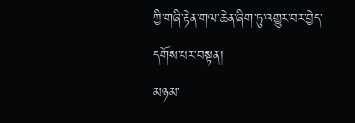ཀྱི་གཞི་རྟེན་གལ་ཆེན་ཞིག་ཏུ་འགྱུར་བར་བྱེད་དགོས་པར་བསྟན།
མཉམ་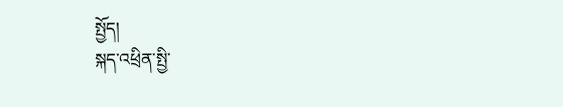སྤྱོད།
སྐད་འཕྲིན་སྤྱི་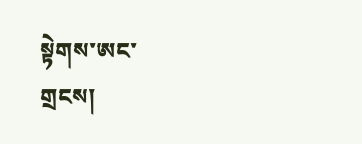སྟེགས་ཨང་གྲངས།